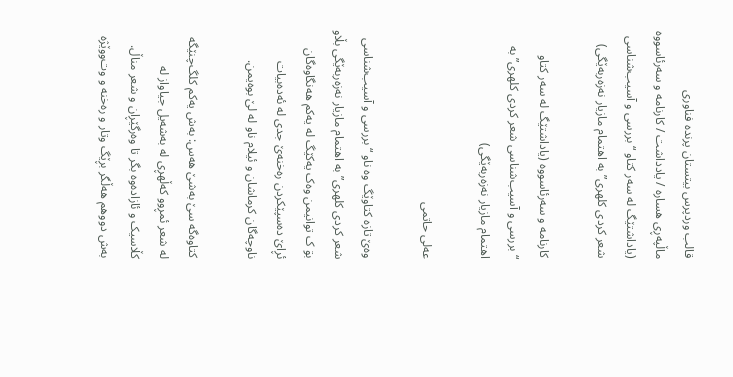قالب وردپرس بیتستان پرنده فناوری
ماڵپەڕی هسارە / یادداشت / کارنامە و سەرئاسووە (یاداشتێگ لە سەر کتاو “بررسی و آسیب‌شناسی شعر کردی کلھری” بە اھتمام مازیار نەزەربەێگی)

کارنامە و سەرئاسووە (یاداشتێگ لە سەر کتاو “بررسی و آسیب‌شناسی شعر کردی کلھری” بە اھتمام مازیار نەزەربەێگی)

عەلی حاتمی

وەێ تازە کتاوێگ وە ناو “بررسی و آسیب‌شناسی شعر کردی کلھری” بە اھتمام مازیار نەزەربەێگی بڵاو بۊ ک توانیمن وەک یەکێگ لە یەکم ھەنگاوەگان ئڕاێ دەسپێکردن رەخنەێ جدی لە ئەدەبیات ناوچەگان کرماشان و ئیلام ناو لە لێ بوەیمن.

کتاوەگە سێ بەشێ ھەس: بەش یەکم کلگ‌چنێگە لە شعر ئمڕوو کەڵھڕی لە بەشەیل جیاواز لە کڵاسیک و ئازادەوە بگر تا وەرگێڕان و شعر مناڵ. بەش دووھم ھەڵگر بڕێگ وتار و رەخنە و وت‌ووێژە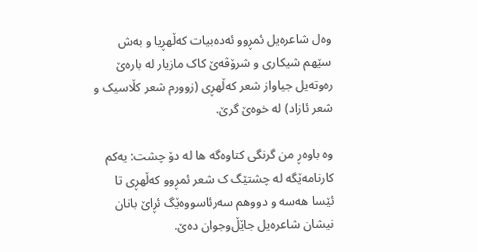وەل شاعرەیل ئمڕوو ئەدەبیات کەڵھڕیا و بەش سێھم شیکاری و شرۆڤەێ کاک مازیار لە بارەێ رەوتەیل جیاواز شعر کەڵھڕی (زوورم شعر کڵاسیک و شعر ئازاد) لە خوەێ گرێ.

وە باوەڕ من گرنگی کتاوەگە ھا لە دۆ چشت: یەکم کارنامەێگە لە چشتێگ ک شعر ئمڕوو کەڵھڕی تا ئێسا ھەسە و دووھم سەرئاسووەێگ ئڕاێ بانان نیشان شاعرەیل جاێڵ‌وجوان دەێ.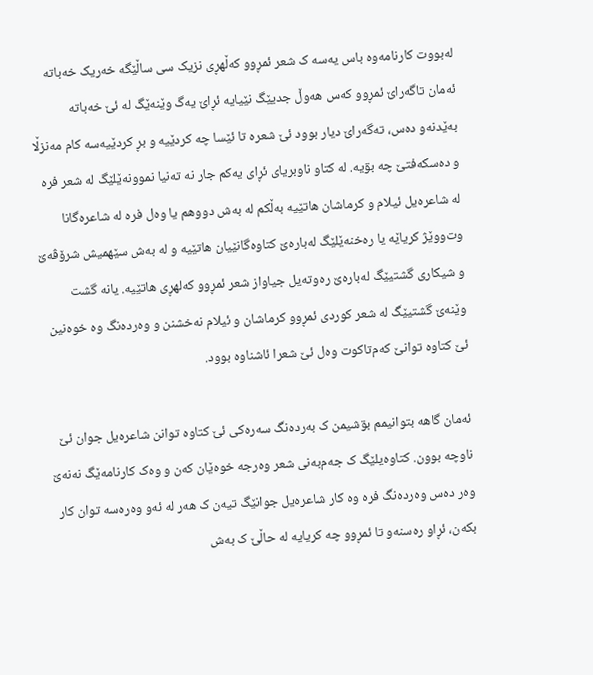لەبووت کارنامەوە باس یەسە ک شعر ئمڕوو کەڵھڕی نزیک سی ساڵێگە خەریک خەباتە ئەمان تاگەراێ ئمڕوو کەس هەوڵ جدیێگ نێیایە ئڕاێ یەگ وێنەێگ لە ئێ خەباتە بەێدنەو دەس، تەگەراێ دیار بوود ئێ شعرە تا ئێسا چە کردێیە و بڕ کردێیەسە کام مەنزڵا و دەسکەفتێ چە بۊیە. لە کتاو ناوبریای ئڕای یەکم جار نە تەنیا نموونەێلێگ لە شعر فرە لە شاعرەیل ئیلام و کرماشان ھاتێیە بەڵکم لە بەش دووھم یا وەل فرە لە شاعرەگانا وت‌و‌وێژ کریاێە یا رەخنەێلێگ لەبارەێ کتاوەگانێیان ھاتێیە و لە بەش سێھمیش شرۆڤەێ و شیکاری گشتیێگ لەبارەێ رەوتەیل جیاواز شعر ئمڕوو کەلھڕی ھاتێیە. یانە گشت وێنەێ گشتیێگ لە شعر کوردی ئمڕوو کرماشان و ئیلام نەخشنن و وەردەنگ وە خوەنین ئێ کتاوە توانێ کەم‌تاکوت وەل ئێ شعرا ئاشناوە بوود.

ئەمان گاھە بتوانیمم بۊشیمن ک بەردەنگ سەرەکی ئێ کتاوە توانن شاعرەیل جوان ئێ ناوچە بوون. کتاوەیلێگ ک جەم‌بەنی شعر وەرجە خوەێان کەن و وەک کارنامەێگ نەنەێ وەر دەس وەردەنگ فرە وە کار شاعرەیل جوانێگ تیەن ک ھەر لە ئەو وەرەسە توان کار بکەن، ئڕاو رەسنەو تا ئمڕوو چە کریایە لە حاڵێ ک بەش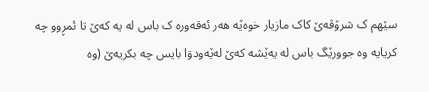سێھم ک شرۆڤەێ کاک مازیار خوەێە ھەر ئەقەورە ک باس لە یە کەێ تا ئمڕوو چە کریایە وە جوورێگ باس لە یەێشە کەێ لەێەودۊا بایس چە بکریەێ (وە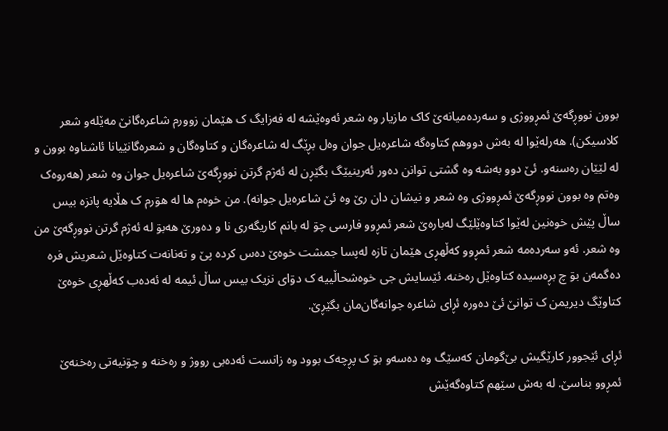بوون نووڕگەێ ئمڕووژی و سەردەمیانەێ کاک مازیار وە شعر ئەوەێشە لە فەزایگ ک ھێمان زوورم شاعرەگانێ مەێلەو شعر کلاسیکن). ھەرلەێوا لە بەش دووھم کتاوەگە شاعرەیل جوان وەل بڕێگ لە شاعرەگان و کتاوەگان و شعرەگانێیانا ئاشناوە بوون و لە لێێان رەسنەو. ئێ دوو بەشە وە گشتی توانن دەور ئەرینیێگ بگێڕن لە ئەژم گرتن نووڕگەێ شاعرەیل جوان وە شعر (ھەروەک وەتم وە بوون نووڕگەێ ئمڕووژی وە شعر و نیشان دان رێ وە ئێ شاعرەیل جوانە). من خوەم ھا لە ھۊرم ک ھڵایە پانزە بیس ساڵ پێش خوەنین لەێوا کتاوەێلێگ لەبارەێ شعر ئمڕوو فارسی چۊ لە بانم کاریگەری نا و دەورێ ھەبۊ لە ئەژم گرتن نووڕگەێ من وە شعر. ئەو سەردەمە شعر ئمڕوو کەڵھڕی ھێمان تازە لەپسا جمشت خوەێ دەس کردە پێ و تەنانەت کتاوەێل شعریش فرە دەگمەن بۊ چ بڕەسیدە کتاوەێل رەخنە. ئێسایش جی خوەشحاڵییە ک دۊای نزیک بیس ساڵ ئیمە لە ئەدەب کەڵھڕی خوەێ کتاوێگ دیریمن ک توانێ ئێ دەورە ئڕای شاعرە جوانەگان‌مان بگێڕێ.

ئڕای ئێجوور کارێگیش بێ‌گومان کەسێگ وە دەسەو بۊ ک پڕچەک بوود وە زانست ئەدەبی رووژ و رەخنە و چۊنیەتی رەخنەێ ئمڕوو بناسێ. لە بەش سێھم کتاوەگەێش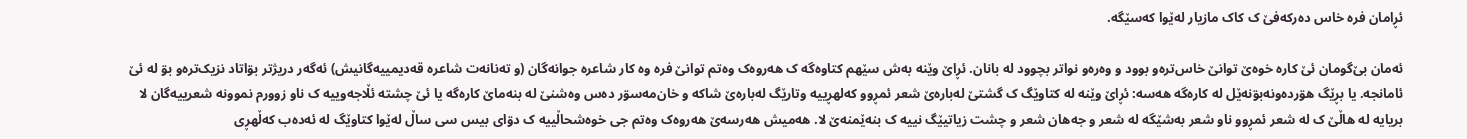ئڕامان فرە خاس دەرکەفێ ک کاک مازیار لەێوا کەسێگە.

ئەمان بێ‌گومان ئێ کارە خوەێ توانێ خاس‌ترەو بوود و وەرەو نواتر بچوود لە بانان. ئڕاێ وێنە بەش سێھم کتاوەگە ک ھەروەک وەتم توانێ فرە وە کار شاعرە جوانەگان (و تەنانەت شاعرە قەدیمییەگانیش) ئەگەر دریژتر بۊاتاد نزیک‌ترەو بۊ لە ئێ ئامانجە. یا بڕێگ ھۊردەونەبۊنەێل لە کارەگە ھەسە: ئڕاێ وێنە لە کتاوێگ ک گشتێ لەبارەێ شعر ئمڕوو کەلھڕییە وتارێگ لەبارەێ شاکە و خان‌مەسۊر دەس وەشنێ لە بنەماێ کارەگە یا ئێ چشتە ئڵاجەوییە ک ناو زوورم نموونە شعرییەگان لا بریایە لە هاڵێ ک لە شعر ئمڕوو ناو شعر بەشێگە لە شعر و جەھان شعر و چشت زیاتیێگ نییە ک بنەێمنەێ لا. ھەمیش ھەرسەێ ھەروەک وەتم جی خوەشحاڵییە ک دۊای بیس سی ساڵ لەێوا کتاوێگ لە ئەدەب کەڵھڕی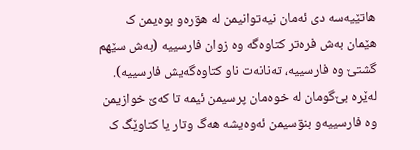ھاتێیەسە دی ئەمان نیەتوانیمن لە ھۊرەو بوەیمن ک ھێمان بەش فرەتر کتاوەگە وە زوان فارسییە (بەش سێھم گشتێ وە فارسییە، تەنانەت ناو کتاوەگەیش فارسییە). لەێرە بێ‌گومان لە خوەمان پرسیمن ئیمە تا کەێ خوازیمن وە فارسییەو بنۊسیمن ئەوەیشە ھەگ وتار یا کتاوێگ ک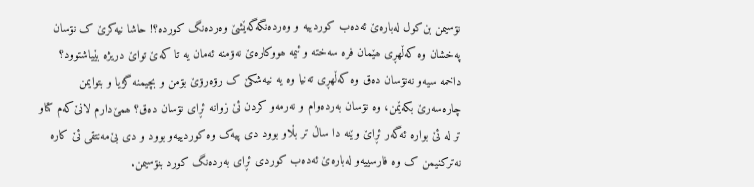نۊسیمن بن‌کول لەبارەێ ئەدەب کوردییە و وەردەنگەگەێشێ وەردەنگ کوردە؟! حاشا نیەکرێ ک نۊسان پەخشان وە کەڵھڕی ھێمان فرە سەختە و ئیمە ھووکارەێ نەۊمنە ئەمان یە تا کەێ تواێ دریژە بێیاشتوود؟ داخمە سیەو نەنۊسان دەق وە کەڵھڕی تەنیا وە یە نیەشکێ ک رۊەرۊێ بۊمن و بچیمنە گژیا و بتوایمن چارەسەرێ بکەێمن، وە نۊسان بەردەوام و نەرمەو کردن ئێ زوانە ئڕای نۊسان دەق؟ ھمێ‌دارم لانێ‌کەم کتاو تر لە ئێ بوارە ئەگەر ئڕاێ وێنە دا ساڵ تر بڵاو بوود دی پیەک وە کوردییەو بوود و دی بێ‌مەنتقی ئێ کارە نەترکنیمن ک وە فارسییەو لەبارەێ ئەدەب کوردی ئڕای بەردەنگ کورد بنۊسیمن.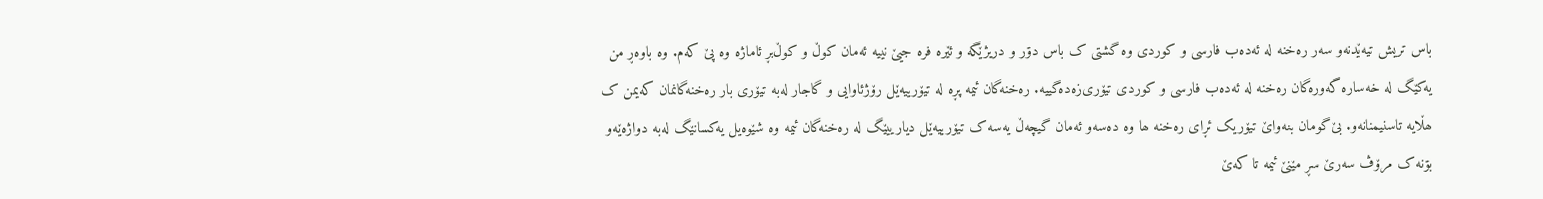باس تریش تیەێدنەو سەر رەخنە لە ئەدەب فارسی و کوردی وە گشتی ک باس دۊر و دریژێگە و ئێرە فرە جیێ نییە ئەمان کوڵ و کوڵ‌بڕ ئاماژە وە پێ کەم. وە باوەڕ من یەکێگ لە خەسارە گەورەگان رەخنە لە ئەدەب فارسی و کوردی تیۆری‌زەدەگییە. رەخنەگان ئیمە پڕە لە تیۆرییەێل رۆژئاوایی و گاجار لەبە تیۆری بار رەخنەگانمان کەیمن ک ھڵایە تاسنیمنانەو. بێ‌گومان بنەواێ تیۆریک ئڕای رەخنە ھا وە دەسەو ئەمان گیچەڵ یەسە ک تیۆرییەێل دیارییێگ لە رەخنەگان ئیمە وە شێوەیل یەکسانێگ لەبە دواژەێەو بۊنە ک مرۆڤ سەرێ سڕ مێنێ ئیمە تا کەێ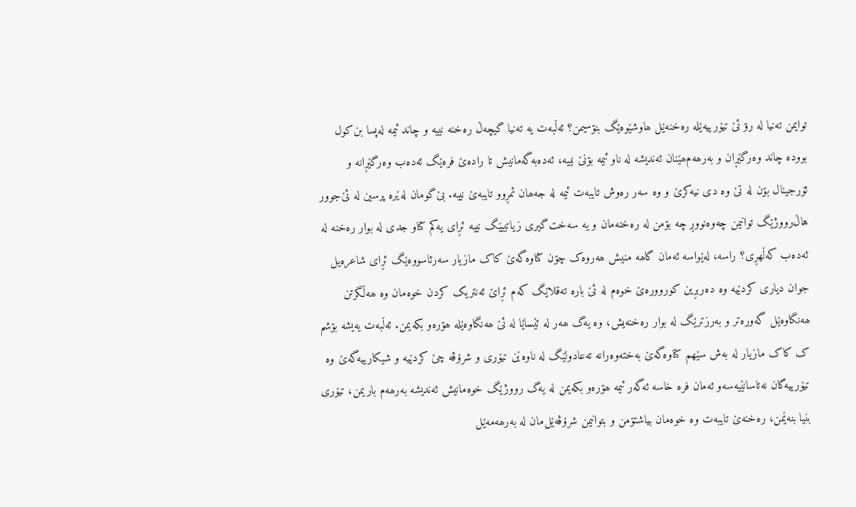توایمن تەنیا لە رۊ ئێ تیۆرییەێلە رەخنەێل ھاوشێوەێگ بنۊسیمن؟ ئەڵبەت یە تەنیا گیچەڵ رەخنە نییە و چاند ئیمە لەپسا بن‌کول بوودە چاند وەرگێڕان و بەرھەم‌ھێنان ئەندیشە لە ناو ئیمە بۊنێ نییە، ئەدەبەگەمانیش تا رادەێ فرەێگ ئەدەب وەرگێڕانە و ئۆرجینال بۊن لە تێ وە دی نیەکرێ و وە سەر رەوش تایبەت ئیمە لە جەھان ئمڕوو تایبەێ نییە. بێ‌گومان لەێرە پرسین لە ئێ‌جوور هاڵ‌رووژێگ توانیمن چەوەنووڕ چە بۊمن لە رەخنەمان و یە سەخت‌گیری زیاتییێگ نییە ئڕای یەکم کتاو جدی لە بوار رەخنە لە ئەدەب کەڵھڕی؟ راسە، لەێواسە ئەمان گاھە منیش ھەروەک چۊن کتاوەگەێ کاک مازیار سەرئاسووەێگ ئڕای شاعرەیل جوان دیاری کردێیە وە دەربڕین کوروورەێ خوەم لە ئێ بارە تەقلاێگ کەم ئڕاێ ئەنتریک کردن خوەمان وە ھەڵگرتن ھەنگاوەێل گەورەتر و بەرزترێگ لە بوار رەخنەیش، وە یەگ ھەر لە ئێساێا لە ئێ ھەنگاوەێلە ھۊرەو بکەیمن. ئەڵبەت یەیشە بۊشم ک کاک مازیار لە بەش سێھم کتاوەگەێ بەختەوەرانە تەعادولێگ لە ناوەێن تیۆری و شرۆڤە چێ کردێیە و شیکارییەگەێ وە تیۆرییەگان نەتاسانێیەسەو ئەمان فرە خاسە ئەگەر ئیمە ھۊرەو بکەیمن لە یەگ رووژێگ خوەمانیش ئەندیشە بەرھەم باریمن، تیۆری بنیا بنەێمن، رەخنەێ تایبەت وە خوەمان بیاشتۊمن و بتوانیمن شرۆڤەێل‌مان لە بەرھەمەێل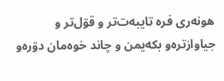ھونەری فرە تایبەت‌تر و قۊل‌تر و جیاوازترەو بکەیمن و چاند خوەمان دۊرەو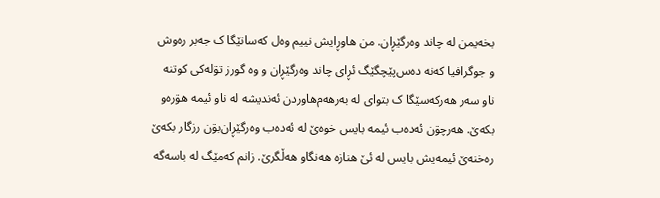بخەیمن لە چاند وەرگێڕان. من ھاوڕایش نییم وەل کەسانێگا ک جەبر رەوش و جوگرافیا کەنە دەس‌پێچگێگ ئڕای چاند وەرگێڕان و وە گورز تۊلەکی کوتنە ناو سەر ھەرکەسێگا ک بتوای لە بەرھەم‌ھاوردن ئەندیشە لە ناو ئیمە ھۊرەو بکەێ. ھەرچۊن ئەدەب ئیمە بایس خوەێ لە ئەدەب وەرگێڕان‌‌بۊن رزگار بکەێ رەخنەێ ئیمەیش بایس لە ئێ ھنازە ھەنگاو ھەڵگرێ. زانم کەمێگ لە باسەگە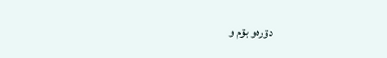دۊرەو بۊم و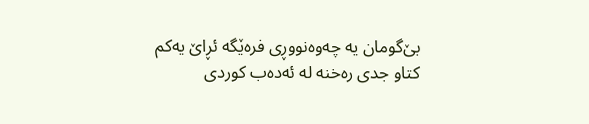بێ‌گومان یە چەوەنووڕی فرەێگە ئڕاێ یەکم کتاو جدی رەخنە لە ئەدەب کوردی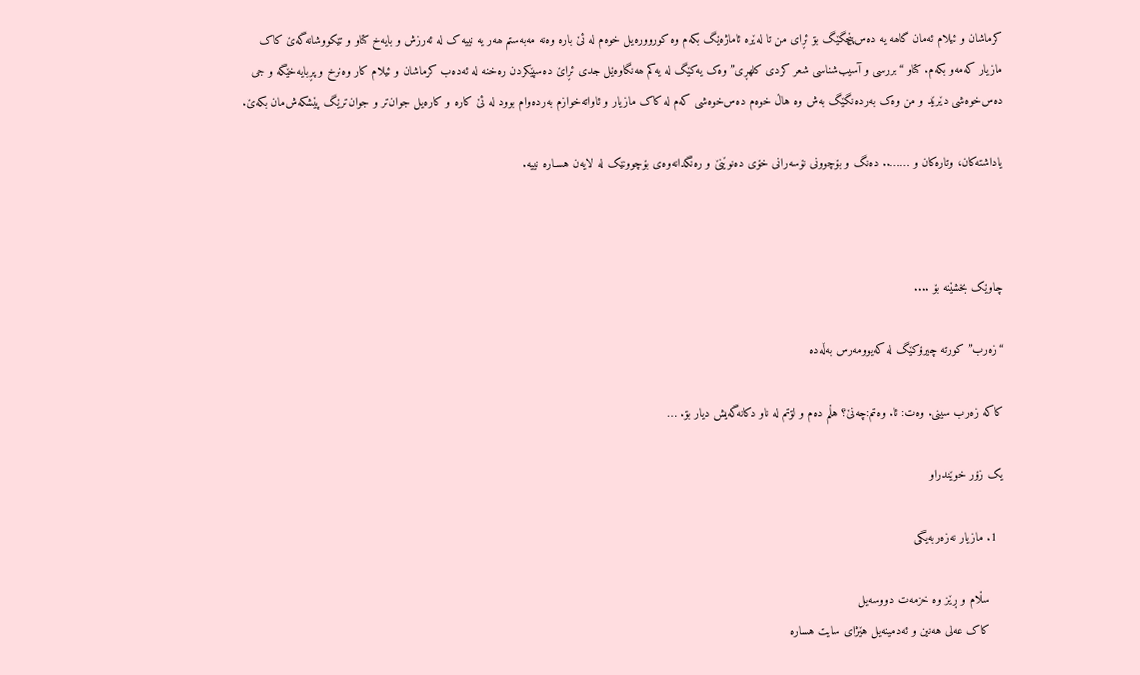کرماشان و ئیلام ئەمان گاھە یە دەس‌پێچگێگ بۊ ئڕای من تا لەێرە ئاماژەێگ بکەم وە کوروورەیل خوەم لە ئێ بارە وەنە مەبەستم ھەر یە نییە ک لە ئەرزش و بایەخ کتاو و تێکووشانەگەێ کاک مازیار کەمەو بکەم. کتاو “بررسی و آسیب‌شناسی شعر کردی کلھڕی” وەک یەکێگ لە یەکم ھەنگاوەێل جدی ئڕاێ دەسپێکردن رەخنە لە ئەدەب کرماشان و ئیلام کار وەنرخ و پڕبایەخێگە و جی دەس‌خوەشی دێرێد و من وەک بەردەنگێگ بەش وە هاڵ خوەم دەس‌خوەشی کەم لە کاک مازیار و ئاواتەخوازم بەردەوام بوود لە ئێ کارە و کارەیل جوان‌تر و جوان‌ترێگ پێشکەش‌مان بکەێ.

یاداشتەکان، وتارەکان و …….. دەنگ و بۆچوونی نۆسەرانی خۆی دەنوێنێ و رەنگدانەوەی بۆچوونێک لە لایەن هسـارە نییە.



چاوێک بخشێنە بۆ ....

“زه‌رب” کورتە چیرۆکێگ لە کەیوومەرس بەڵەدە

کاکه زه‌رب سینی. وه‌ت: ئا. وه‌تم:چه‌نێ؟ هڵم ده‌م و لۊتم له ناو دکانه‌گه‌یش دیار بۊ. …

یک زۆر خوێندراو

  1. مازیار نەزەربەیگی

    سڵام و ڕێز وە خزمەت دووسەیل
    کاک عەلی هەنین و ئەدمینەیل هێژای سایت هساره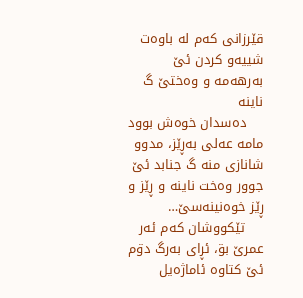قێرزانی کەم لە باوەت شییەو کردن ئێ بەرهەمە و وەختێ گ ناینە
    دەسدان خوەش بوود مامه عەلی بەڕێز، مدوو شانازی منە گ جنابد ئێ جوور وەخت ناینە و ڕێز و ڕێز خوەنینەسێ…
    تێکووشان کەم ئەر عمرێ بۊ، ئڕای بەرگ دۊم ئێ کتاوە ئاماژەیل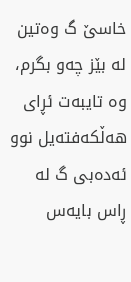خاسێ گ وەتین لە بێز چەو بگرم، وە تایبەت ئڕای هەڵکەفتەیل نوو ئەدەبی گ لە ڕاس بایەس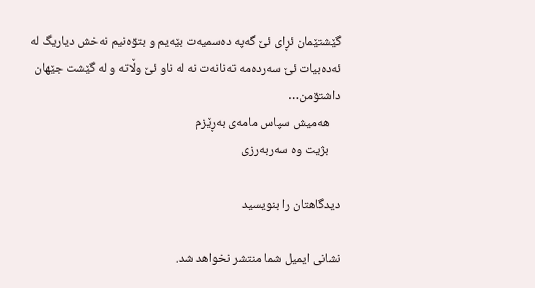گێشتێمان ئڕای ئێ گەپە دەسمیەت بێەیم و بتۊەنیم نەخش دیاریگ لە ئەدەبیات ئێ سەردەمە تەنانەت نە لە ناو ئێ وڵاتە و لە گێشت جێهان داشتۊمن…
    هەمیش سپاس مامەی بەڕێزم
    بژیت وە سەربەرزی

دیدگاهتان را بنویسید

نشانی ایمیل شما منتشر نخواهد شد.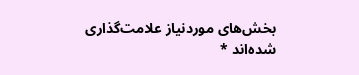بخش‌های موردنیاز علامت‌گذاری شده‌اند *